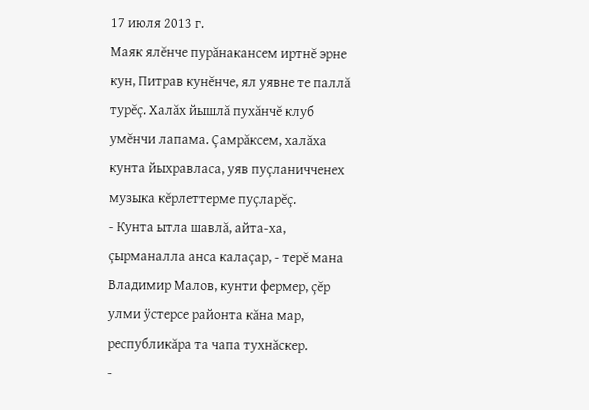17 июля 2013 г.
Маяк ялĕнче пурăнакансем иртнĕ эрне кун, Питрав кунĕнче, ял уявне те паллă турĕç. Халăх йышлă пухăнчĕ клуб умĕнчи лапама. Çамрăксем, халăха кунта йыхравласа, уяв пуçланичченех музыка кĕрлеттерме пуçларĕç.
- Кунта ытла шавлă, айта-ха, çырманалла анса калаçар, - терĕ мана Владимир Малов, кунти фермер, çĕр улми ÿстерсе районта кăна мар, республикăра та чапа тухнăскер.
-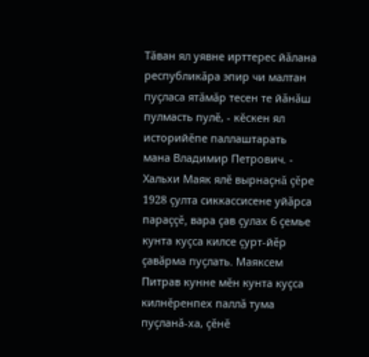Тăван ял уявне ирттерес йăлана республикăра эпир чи малтан пуçласа ятăмăр тесен те йăнăш пулмасть пулĕ, - кĕскен ял историйĕпе паллаштарать мана Владимир Петрович. - Хальхи Маяк ялĕ вырнаçнă çĕре 1928 çулта сиккассисене уйăрса параççĕ, вара çав çулах 6 çемье кунта куçса килсе çурт-йĕр çавăрма пуçлать. Маяксем Питрав кунне мĕн кунта куçса килнĕренпех паллă тума пуçланă-ха, çĕнĕ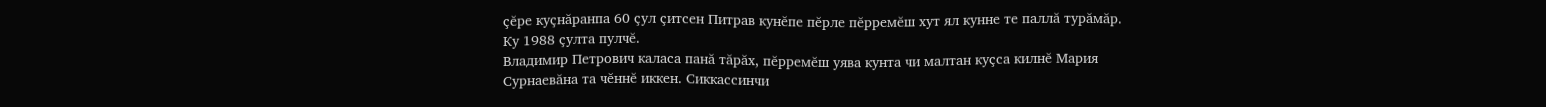çĕре куçнăранпа 60 çул çитсен Питрав кунĕпе пĕрле пĕрремĕш хут ял кунне те паллă турăмăр. Ку 1988 çулта пулчĕ.
Владимир Петрович каласа панă тăрăх, пĕрремĕш уява кунта чи малтан куçса килнĕ Мария Сурнаевăна та чĕннĕ иккен. Сиккассинчи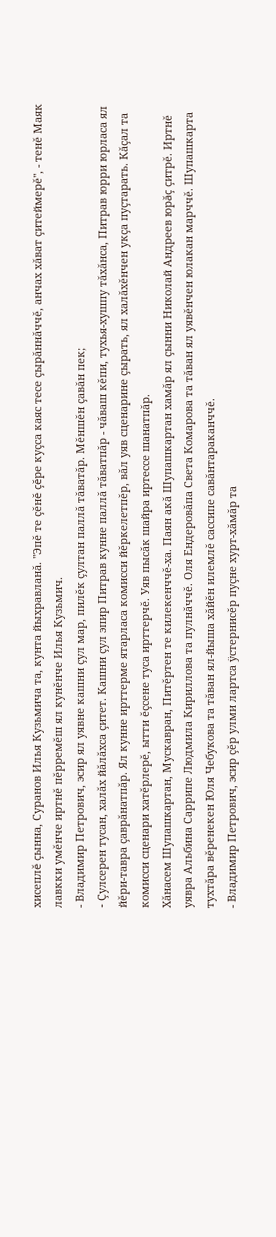хисеплĕ çынна, Суранов Илья Кузьмича та, кунта йыхравланă. "Эпĕ те çĕнĕ çĕре куçса каяс тесе çырăннăччĕ, анчах хăват çитеймерĕ", - тенĕ Маяк лавкки умĕнче иртнĕ пĕрремĕш ял кунĕнче Илья Кузьмич.
- Владимир Петрович, эсир ял уявне кашни çул мар, пилĕк çултан паллă тăватăр. Мĕншĕн çавăн пек;
- Çулсерен тусан, халăх йăлăхса çитет. Кашни çул эпир Питрав кунне паллă тăватпăр - чăваш кĕпи, тухья-хушпу тăхăнса, Питрав юрри юрласа ял йĕри-тавра çаврăнатпăр. Ял кунне ирттерме ятарласа комисси йĕркелетпĕр, вăл уяв сценарине çырать, ял халăхĕнчен укçа пуçтарать. Кăçал та комисси сценари хатĕрлерĕ, ытти ĕçсене туса ирттерчĕ. Уяв пысăк шайра иртессе шанатпăр.
Хăнасем Шупашкартан, Мускавран, Питĕртен те килекенччĕ-ха. Паян акă Шупашкартан хамăр ял çынни Николай Андреев юрăç çитрĕ. Иртнĕ уявра Альбина Саррипе Людмила Кириллова та пулнăччĕ. Оля Ендеровăпа Света Комарова та тăван ял уявĕнчен юлакан марччĕ. Шупашкарта тухтăра вĕренекен Юля Чебукова та тăван ял-йыша хăйĕн илемлĕ сассипе савăнтараканччĕ.
- Владимир Петрович, эсир çĕр улми лартса ÿстернисĕр пуçне хурт-хăмăр та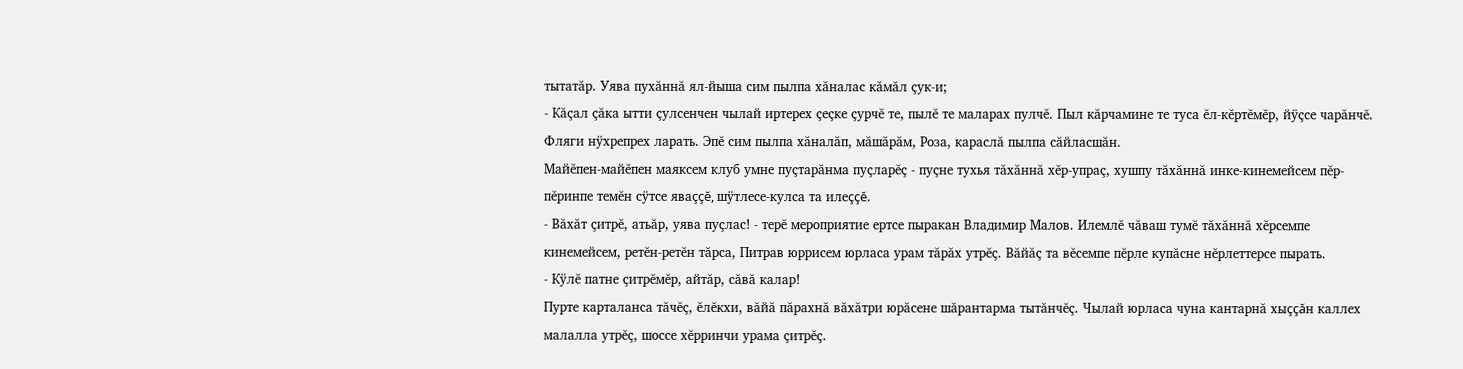тытатăр. Уява пухăннă ял-йыша сим пылпа хăналас кăмăл çук-и;
- Кăçал çăка ытти çулсенчен чылай иртерех çеçке çурчĕ те, пылĕ те маларах пулчĕ. Пыл кăрчамине те туса ĕл-кĕртĕмĕр, йÿçсе чарăнчĕ. Фляги нÿхрепрех ларать. Эпĕ сим пылпа хăналăп, мăшăрăм, Роза, караслă пылпа сăйласшăн.
Майĕпен-майĕпен маяксем клуб умне пуçтарăнма пуçларĕç - пуçне тухья тăхăннă хĕр-упраç, хушпу тăхăннă инке-кинемейсем пĕр-пĕринпе темĕн сÿтсе яваççĕ, шÿтлесе-кулса та илеççĕ.
- Вăхăт çитрĕ, атьăр, уява пуçлас! - терĕ мероприятие ертсе пыракан Владимир Малов. Илемлĕ чăваш тумĕ тăхăннă хĕрсемпе кинемейсем, ретĕн-ретĕн тăрса, Питрав юррисем юрласа урам тăрăх утрĕç. Вăйăç та вĕсемпе пĕрле купăсне нĕрлеттерсе пырать.
- Кÿлĕ патне çитрĕмĕр, айтăр, сăвă калар!
Пурте карталанса тăчĕç, ĕлĕкхи, вăйă пăрахнă вăхăтри юрăсене шăрантарма тытăнчĕç. Чылай юрласа чуна кантарнă хыççăн каллех малалла утрĕç, шоссе хĕрринчи урама çитрĕç.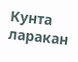Кунта ларакан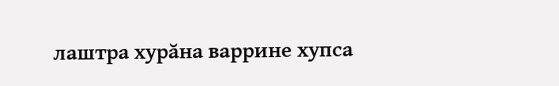лаштра хурăна варрине хупса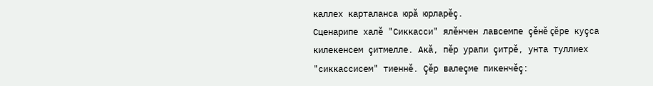каллех карталанса юрă юрларĕç.
Сценарипе халĕ "Сиккасси" ялĕнчен лавсемпе çĕнĕ çĕре куçса килекенсем çитмелле. Акă, пĕр урапи çитрĕ, унта туллиех "сиккассисем" тиеннĕ. Çĕр валеçме пикенчĕç: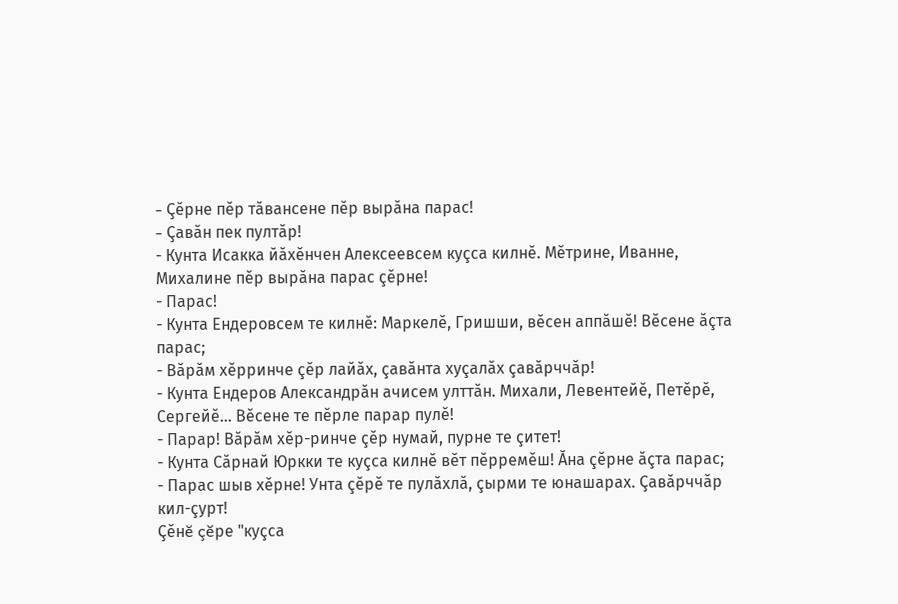- Çĕрне пĕр тăвансене пĕр вырăна парас!
- Çавăн пек пултăр!
- Кунта Исакка йăхĕнчен Алексеевсем куçса килнĕ. Мĕтрине, Иванне, Михалине пĕр вырăна парас çĕрне!
- Парас!
- Кунта Ендеровсем те килнĕ: Маркелĕ, Гришши, вĕсен аппăшĕ! Вĕсене ăçта парас;
- Вăрăм хĕрринче çĕр лайăх, çавăнта хуçалăх çавăрччăр!
- Кунта Ендеров Александрăн ачисем улттăн. Михали, Левентейĕ, Петĕрĕ, Сергейĕ... Вĕсене те пĕрле парар пулĕ!
- Парар! Вăрăм хĕр-ринче çĕр нумай, пурне те çитет!
- Кунта Сăрнай Юркки те куçса килнĕ вĕт пĕрремĕш! Ăна çĕрне ăçта парас;
- Парас шыв хĕрне! Унта çĕрĕ те пулăхлă, çырми те юнашарах. Çавăрччăр кил-çурт!
Çĕнĕ çĕре "куçса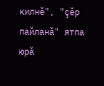килнĕ", "çĕр пайланă" ятпа юрă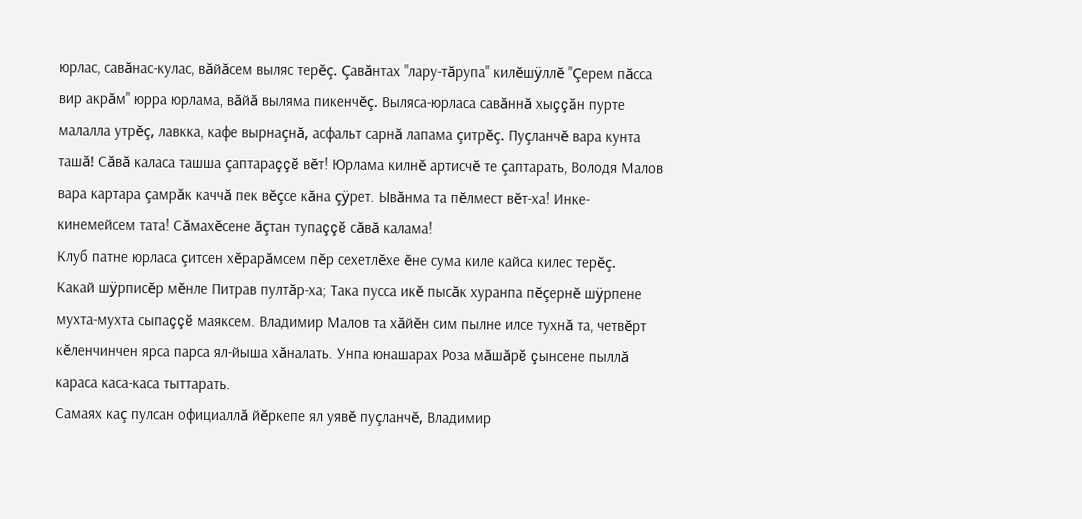юрлас, савăнас-кулас, вăйăсем выляс терĕç. Çавăнтах "лару-тăрупа" килĕшÿллĕ "Çерем пăсса вир акрăм" юрра юрлама, вăйă выляма пикенчĕç. Выляса-юрласа савăннă хыççăн пурте малалла утрĕç, лавкка, кафе вырнаçнă, асфальт сарнă лапама çитрĕç. Пуçланчĕ вара кунта ташă! Сăвă каласа ташша çаптараççĕ вĕт! Юрлама килнĕ артисчĕ те çаптарать, Володя Малов вара картара çамрăк каччă пек вĕçсе кăна çÿрет. Ывăнма та пĕлмест вĕт-ха! Инке-кинемейсем тата! Сăмахĕсене ăçтан тупаççĕ сăвă калама!
Клуб патне юрласа çитсен хĕрарăмсем пĕр сехетлĕхе ĕне сума киле кайса килес терĕç.
Какай шÿрписĕр мĕнле Питрав пултăр-ха; Така пусса икĕ пысăк хуранпа пĕçернĕ шÿрпене мухта-мухта сыпаççĕ маяксем. Владимир Малов та хăйĕн сим пылне илсе тухнă та, четвĕрт кĕленчинчен ярса парса ял-йыша хăналать. Унпа юнашарах Роза мăшăрĕ çынсене пыллă караса каса-каса тыттарать.
Самаях каç пулсан официаллă йĕркепе ял уявĕ пуçланчĕ, Владимир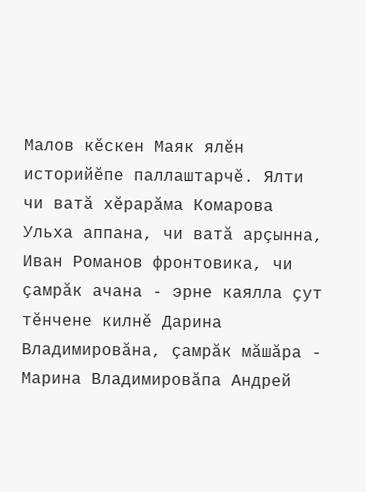Малов кĕскен Маяк ялĕн историйĕпе паллаштарчĕ. Ялти чи ватă хĕрарăма Комарова Ульха аппана, чи ватă арçынна, Иван Романов фронтовика, чи çамрăк ачана - эрне каялла çут тĕнчене килнĕ Дарина Владимировăна, çамрăк мăшăра - Марина Владимировăпа Андрей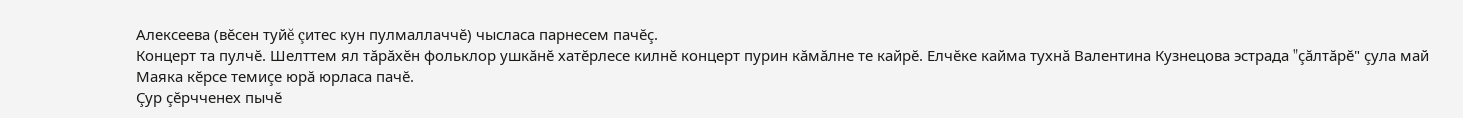Алексеева (вĕсен туйĕ çитес кун пулмаллаччĕ) чысласа парнесем пачĕç.
Концерт та пулчĕ. Шелттем ял тăрăхĕн фольклор ушкăнĕ хатĕрлесе килнĕ концерт пурин кăмăлне те кайрĕ. Елчĕке кайма тухнă Валентина Кузнецова эстрада "çăлтăрĕ" çула май Маяка кĕрсе темиçе юрă юрласа пачĕ.
Çур çĕрчченех пычĕ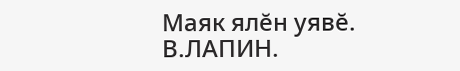Маяк ялĕн уявĕ.
В.ЛАПИН.